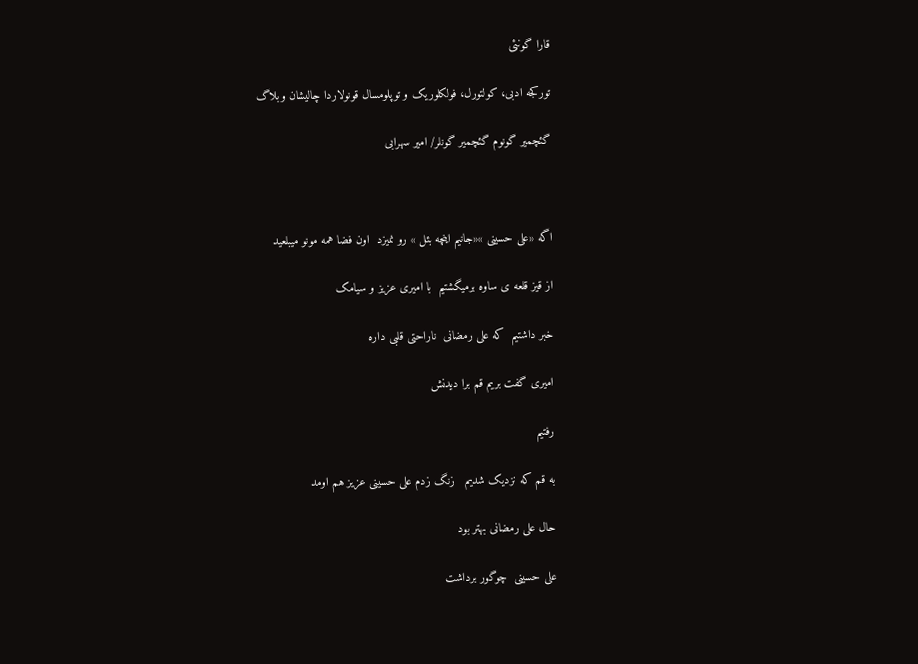قارا گونئی

تورکجه ادبی، کولتورل، فولکلوریک و توپلومسال قونولاردا چالیشان وبلاگ

گئچمیر گونوم گئچمیر گونلر/ امیر سهرابی



اگه «علی حسینی »«جانیم اینچه بئل » رو نمیزد  اون فضا همه مونو میبلعید

از قیز قلعه ی ساوه برمیگشتیم  با امیری عزیز و سیامک

خبر داشتیم  که علی رمضانی  ناراحتی قلبی داره

امیری گفت بریم قم برا دیدنش

رفتیم

به قم که نزدیک شدیم   زنگ زدم علی حسینی عزیز هم اومد

حال علی رمضانی بهتر بود

علی حسینی  چوگور برداشت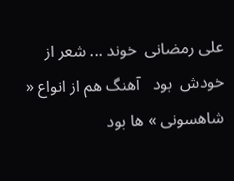علی رمضانی  خوند ... شعر از خودش  بود   آهنگ هم از انواع « شاهسونی » ها بود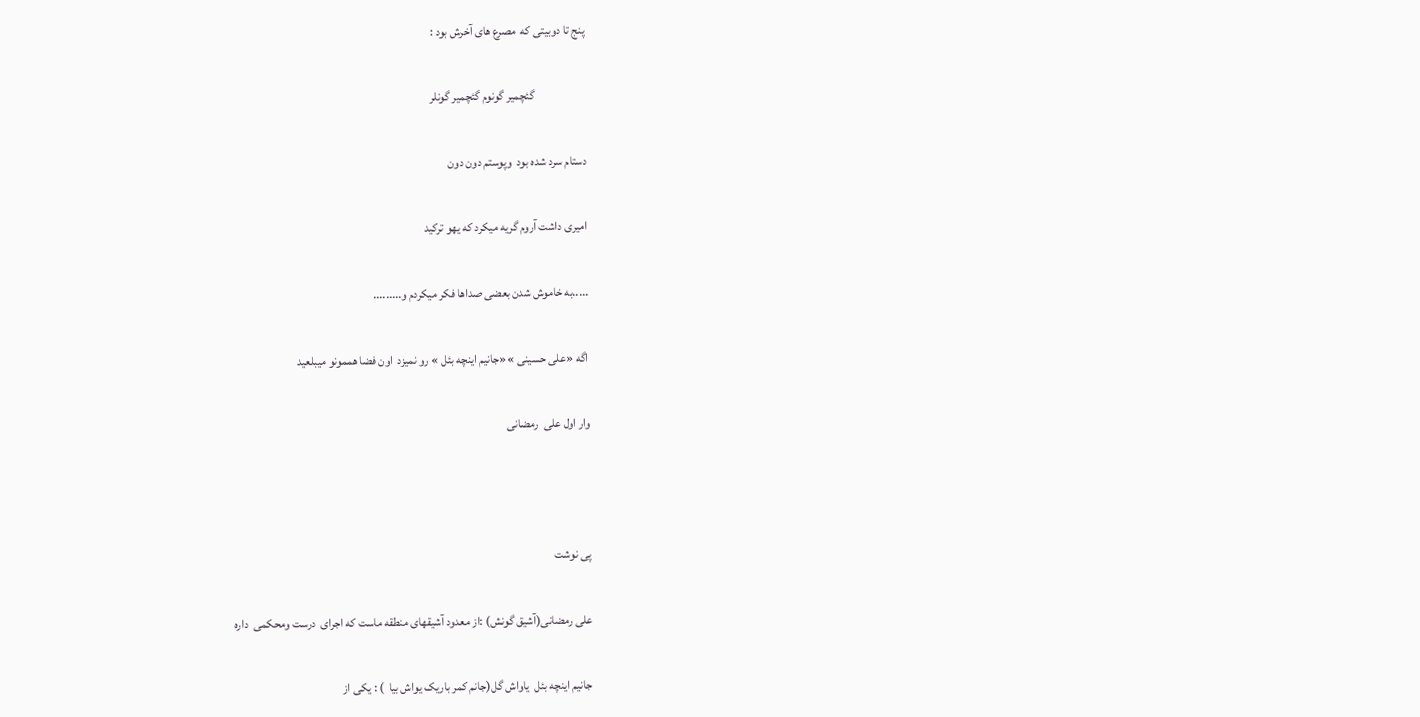پنج تا دوبیتی که  مصرع های آخرش بود :

                     گئچمیر گونوم گئچمیر گونلر

دستام سرد شده بود  وپوستم دون دون

امیری داشت آروم گریه میکرد که یهو ترکید

.....به خاموش شدن بعضی صداها فکر میکردم و.........

اگه «علی حسینی »«جانیم اینچه بئل » رو نمیزد  اون فضا هممونو میبلعید

وار اول علی  رمضانی



پی نوشت

علی رمضانی(آشیق گونش) :از معدود آشیقهای منطقه ماست که اجرای  درست ومحکمی  داره

جانیم اینچه بئل  یاواش گل(جانم کمر باریک یواش بیا  ) : یکی از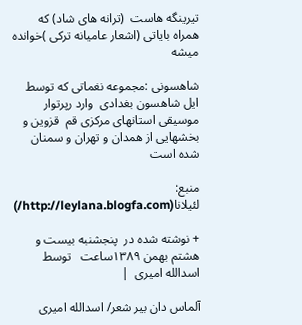تیرینگه هاست  (ترانه های شاد) که همراه بایاتی (اشعار عامیانه ترکی )خوانده میشه

شاهسونی :مجموعه نغماتی که توسط ایل شاهسون بغدادی  وارد رپرتوار موسیقی استانهای مرکزی قم  قزوین و بخشهایی از همدان و تهران و سمنان شده است

منبع: لئیلانا(http://leylana.blogfa.com/)

+ نوشته شده در  پنجشنبه بیست و هشتم بهمن ۱۳۸۹ساعت   توسط اسدالله امیری  |

آلماس دان بیر شعر/ اسدالله امیری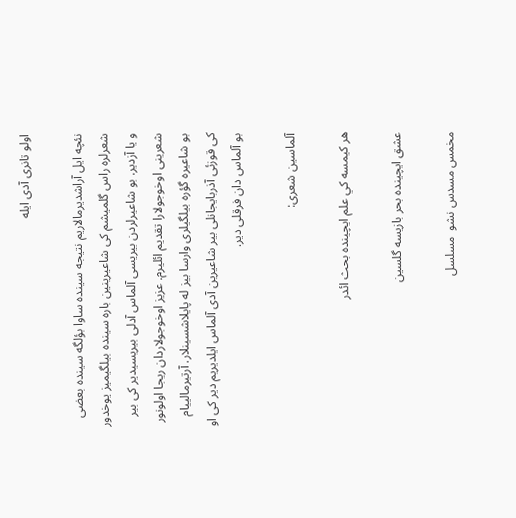اولو تانری آدی ایله

نئچه ایل آراشدیرمالاریم نتیجه سینده ساوا بؤلگه سینده بعضی شعرلره راس گلمیشم کی شاعیرینین باره سینده بیلگیمیز یوخدور و یا آزدیر. بو شاعیرلردن بیریسی آلماس آدلی بیریسیدیر کی بیر شعرینی اوخوجولارا تقدیم ائلیرم. عزیز اوخوجولاردان ریجا اولونور بو شاعیره گؤره بیلگیلری وارسا بیز له پایلاشسینلار. آرتیرمالییام کی قوزئی آذربایجانلی بیر شاعیرین آدی آلماس ایلدیریم دیر کی او بو آلماس دان فرقلی دیر.

آلماسین شعری:

هر کيمسه کي علم ايچينده بحث ائدر

عشق ايچينده بحر بازيسه گلسين

مخمس مسدس نشو  مسلسل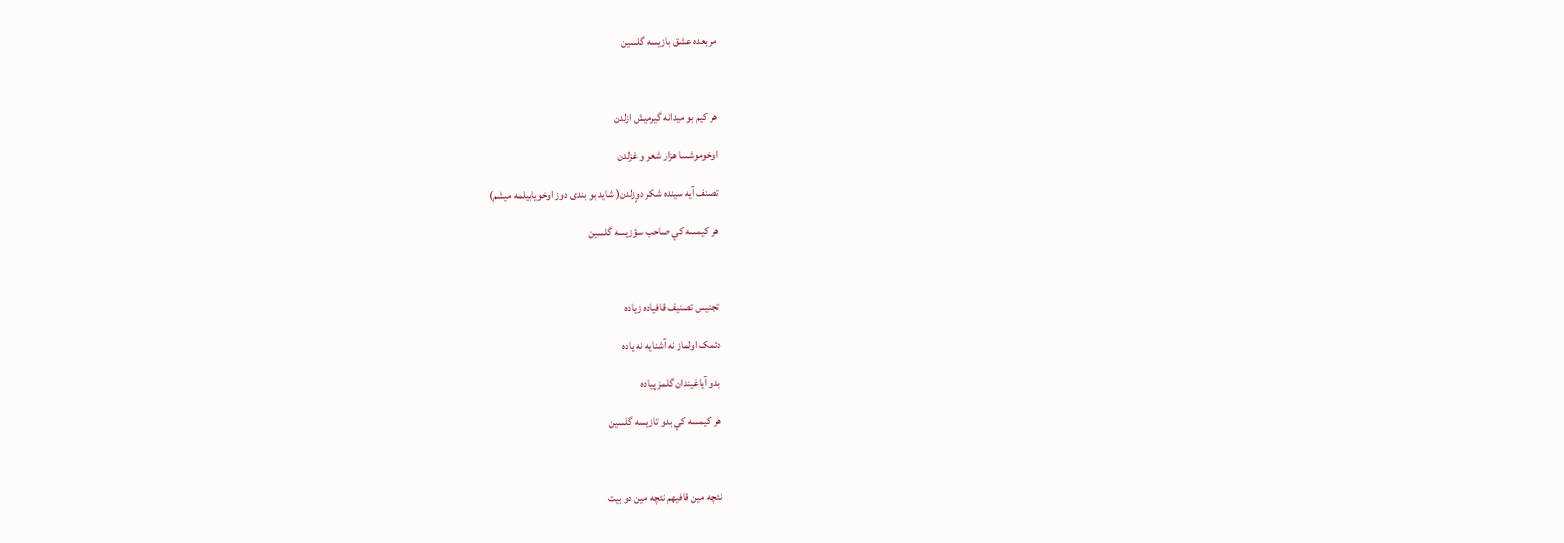مربعده عشق بازيسه گلسين



هر کيم بو ميدانه گيرميش ازلدن

اوخوموشسا هزار شعر و غزلدن

تصنف آيه سينده شکر دوٍزلدن( شاید بو بندی دوز اوخویابیلمه میشم)

هر کيمسه کي صاحب سؤزيسه گلسين



تجنيس تصنيف قافياده زياده

دئمک اولماز نه آشنايه نه ياده

بدو آياغيندان گلمز پياده

هر کيمسه کي بدو تازيسه گلسين



نئچه مين قافيهم نئچه مين دو بيت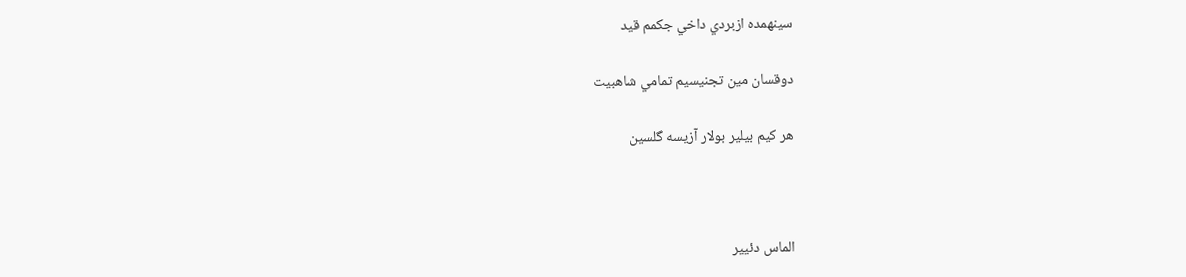سينهمده ازبردي داخي جکمم قيد

دوقسان مين تجنيسيم تمامي شاهبيت

هر کيم بيلير بولار آزيسه گلسين



الماس دئيير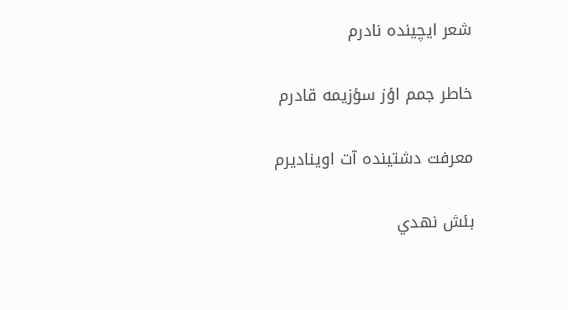شعر ايچينده نادرم

خاطر جمم اؤز سؤزيمه قادرم

معرفت دشتينده آت اويناديرم

بئش نهدي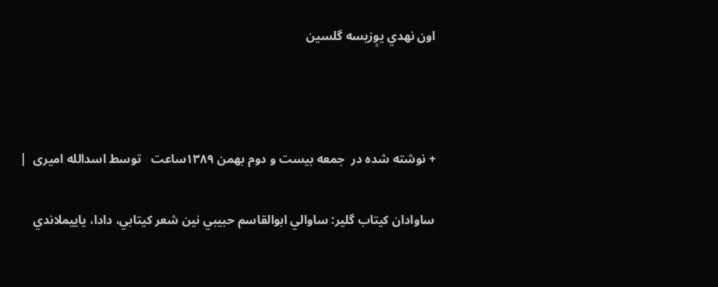اون نهدي يوٍزيسه گلسين



+ نوشته شده در  جمعه بیست و دوم بهمن ۱۳۸۹ساعت   توسط اسدالله امیری  |

ساوادان كيتاب گلير: ساوالي ابوالقاسم حبيبي نين شعر كيتابي، دادا، ياييملاندي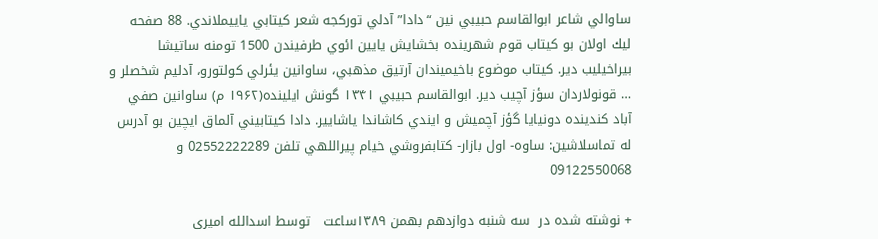ساوالي شاعر ابوالقاسم حبيبي نين “دادا” آدلي توركجه شعر كيتابي ياييملاندي. 88 صفحه ليك اولان بو كيتاب قوم شهرينده بخشايش يايين ائوي طرفيندن 1500 تومنه ساتيشا بيراخيليب دير. كيتاب موضوع باخيميندان آرتيق مذهبي، ساوانين يئرلي كولتورو، آدليم شخصلر و … قونولاردان سؤز آچيب دير. ابوالقاسم حبيبي ۱۳۴۱ گونش ايلينده(۱۹۶۲ م) ساوانين صفي آباد كندينده دونيايا گؤز آچميش و ايندي كاشاندا ياشايير. دادا كيتابيني آلماق ايچين بو آدرس له تماسلاشين: ساوه- اول بازار- كتابفروشي خيام پيراللهي تلفن 02552222289 و 09122550068

+ نوشته شده در  سه شنبه دوازدهم بهمن ۱۳۸۹ساعت   توسط اسدالله امیری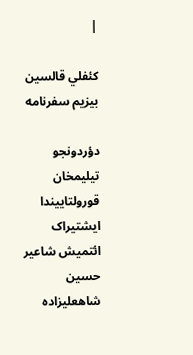|

کئفلي قالسين بيزيم سفرنامه

دؤردونجو تيليمخان قورولتاييندا ايشتيراک ائتميش شاعير حسين شاهعليزاده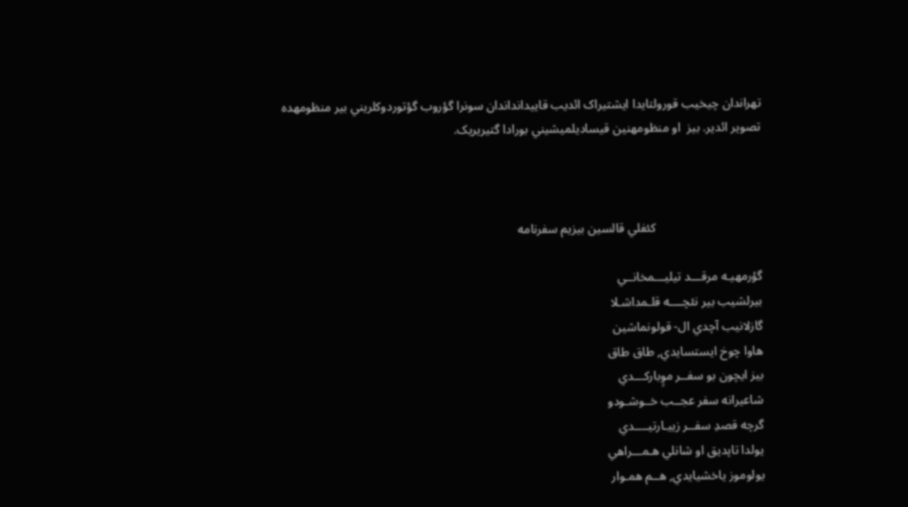تهراندان چيخيب قورولتايدا ايشتيراک ائديب قاييدانداندان سونرا گؤروب گؤتوردوکلريني بير منظومهده تصوير ائدير. بيز  او منظومهنين قيساديلميشيني بورادا گتيريريک.



                                  کئفلي قالسين بيزيم سفرنامه

گؤرمهيـه مرقـــد تيليـــمخانــي
بيرلشيب بير نئچــــه قلـمداشـلا
گازلانيب آچدي ال- قولونماشين
هاوا چوخ ايستسايدي, طاق طاق
بيز ايچون بو سفــر موٍبارکـــدي
شاعيرانه سفر عجــب خــوشـودو
گرچه قصدِ سفــر زييـارتيــــدي
يولدا تاپديق او شانلي هـمـــراهي
يولوموز ياخشيايدي, هــم همـوار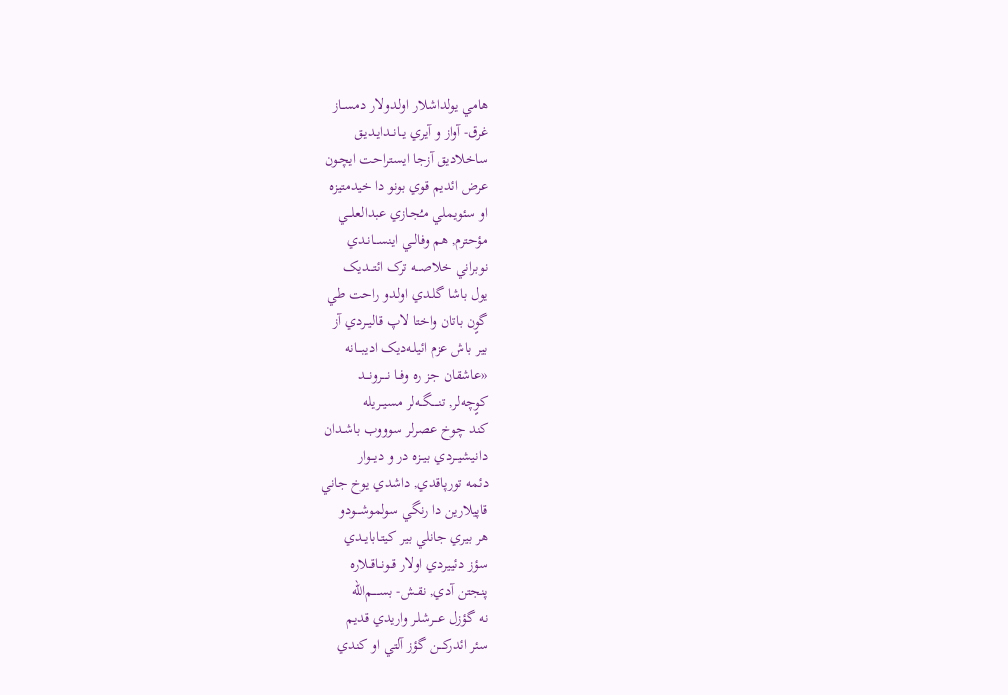هامي يولداشلار اولـدولار دمســاز
غرق- آواز و آيري يــانــدايـديـق
ساخلاديق آزجا ايستراحت ايچـون
عرض ائديم قوي بونو دا خيدمتيزه
او سئويملي مـُجـازي عبدالعلـــي
مؤحترم, هم وفالــي اينســـانـدي
نوبراني خلاصـــه ترک ائتـــديک
يول باشا گلـدي اولـدو راحت طي
گوٍن باتان واختا لاپ قاليــردي آز
بير باش عزم ائيلـه‌ديک اديبـــانه
«عاشقان جز ره وفــا نــــرونـــد
کوٍچه‌لر, تنـــــگــه‌لر مسيــريله
کند چوخ عصرلر سوووب باشـدان
دانيشيــردي بيــزه در و ديـــوار
دئمه تورپاقدي, داشدي يوخ جاني
قاپيلارين دا رنگي سولموشــــودو
هر بيري جانلي بير کيتـابايــدي
سؤز دئييردي اولار قــونــاقــلاره
پنجتن آدي, نقــش- بســـــم‌الله
نه گؤزل عـــرشلـر واريدي قديم
سئر ائدرکـــن گؤز آلتي او کندي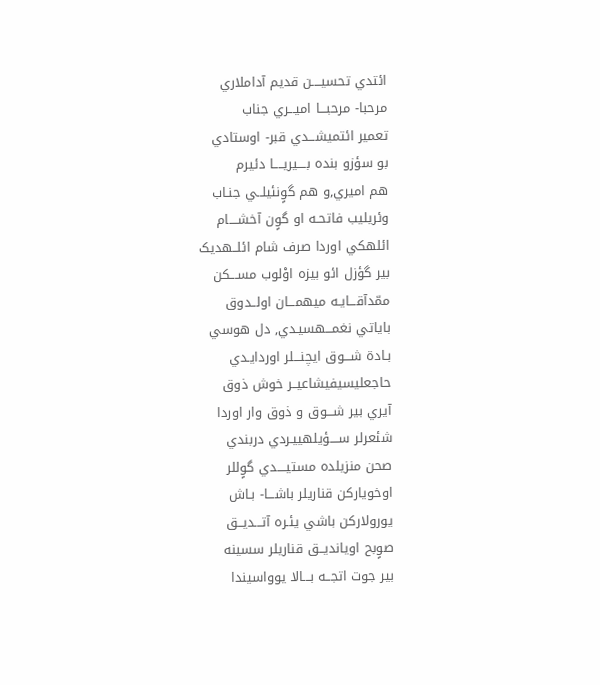ائتدي تحسيــــن قديم آداملاري
مرحبا- مرحبـــا اميـــري جناب
تعمير ائتميشـــدي قبر- اوستادي
بو سؤزو بنده بــــيريــــا دئيرم
هم اميري,و هم گوٍنئيلــي جنـاب
وئريليب فاتحـه او گوٍن آخشــــام
ائلهکي اوردا صرف شام ائلــهديک
بير گؤزل ائو بيزه اوْلوب مســـکن
ممّدآقـــايـه ميهمـــان اولــدوق
باياتي نغمـــهسيـدي, دل هوسي
بـادة شـــوق ايچنـــلر اوردايـدي
حاجعليسيفيشاعيــر خوش ذوق
آيري بير شـــوق و ذوق وار اوردا
شئعرلر ســــؤيلهييـردي دربندي
صحن منزيلده مستيــــدي گوٍللر
اوخويارکن قناريلر باشـــا- بـاش
يورولارکن باشي يئـره آتـــديــق
صوٍبح اويانديــق قناريلر سسينه
بير جوت اتجــه بـــالا يوواسيندا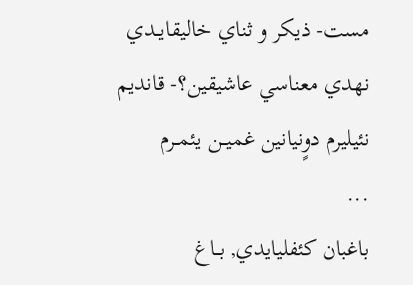مست- ذيکر و ثناي خاليقايــدي
نهدي معناسي عاشيقين؟- قانديم
نئيليرم دوٍنيانين غميــن يئمــرم
...
باغبان کئفليايدي, بــاغ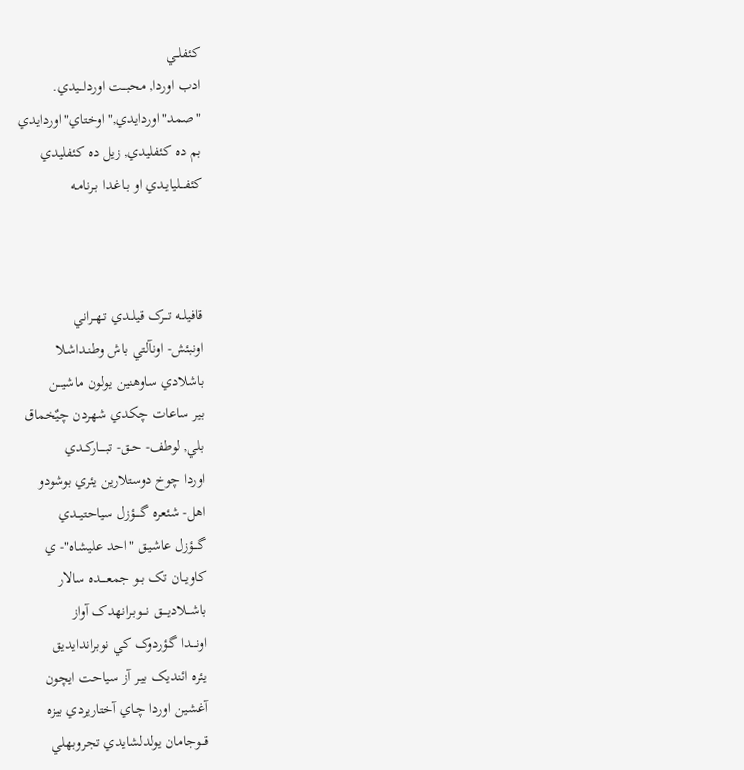کئفلــي
ادب اوردا, محبـــت اورداـــيدي.
"صمد"اوردايدي,"اوختاي"اوردايدي
بم ده کئفليدي, زيل ده کئفليدي
کئفـــليايـدي او بـاغـدا بـرنامـه



قافيلــه تـــرک قيلــدي تـهــراني
اونبئش- اونآلتي باش وطنـداشـلا
باشلادي ساوهنين يولـون ماشيـــن
بير ساعات چکدي شهردن چيٌخماق
بلي, لوطف- حــق- تبـــــارکــدي
اوردا چوخ دوستلارين يئري بوشودو
اهل- شئعره گــــؤزل سياحتيــدي
گـــؤزل عاشيـق "احد عليشاه"- ي
کاويــان تک بــو جمعــــده سالار
باشـــلاديــــق نـــوبـرانهدک آواز
اونــــدا گـؤردوک کي نوبراندايديق
يئره ائنديک بيـر آز سياحت ايچون
آغشين اوردا چـاي آختاريردي بيزه
قـــوجامان يولدلشايدي تجروبهلي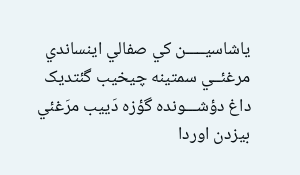ياشاسيـــــن کي صفالي اينساندي
مرغئــي سمتينه چيخيب گئتديک
داغ دؤشـــونده گؤزه دَييب مرَغئي
بيزدن اوردا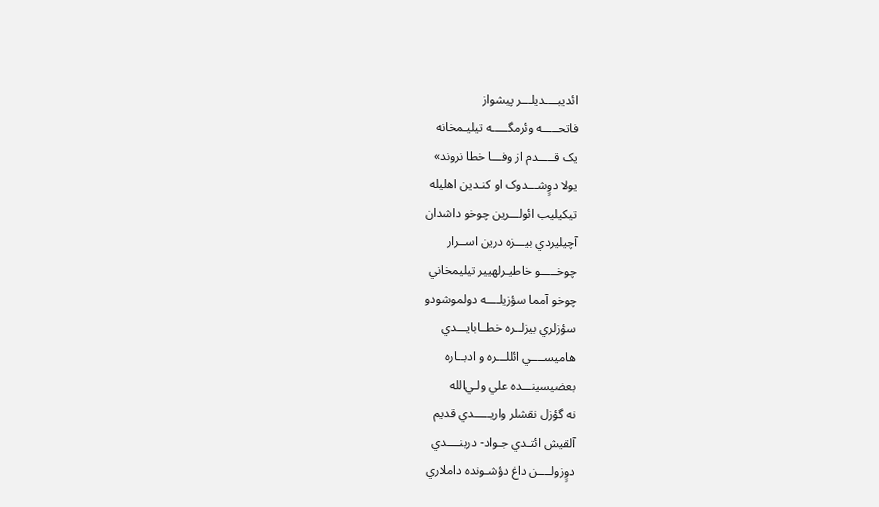ائديبــــديلـــر پيشواز
فاتحـــــه وئرمگـــــه تيليـمخانه
يک قـــــدم از وفـــا خطا نروند»
يولا دوٍشـــدوک او کنـدين اهليله
تيکيليب ائولـــرين چوخو داشدان
آچيليردي بيـــزه درين اســرار
چوخـــــو خاطيـرلهيير تيليمخاني
چوخو آمما سؤزيلــــه دولموشودو
سؤزلري بيزلــره خطــابايـــدي
هاميســــي ائللـــره و ادبــاره
بعضيسينـــده علي ولـي‌الله
نه گؤزل نقشلر واريـــــدي قديم
آلقيش ائتـدي جـواد- دربنــــدي
دوٍزولــــن داغ دؤشـونده داملاري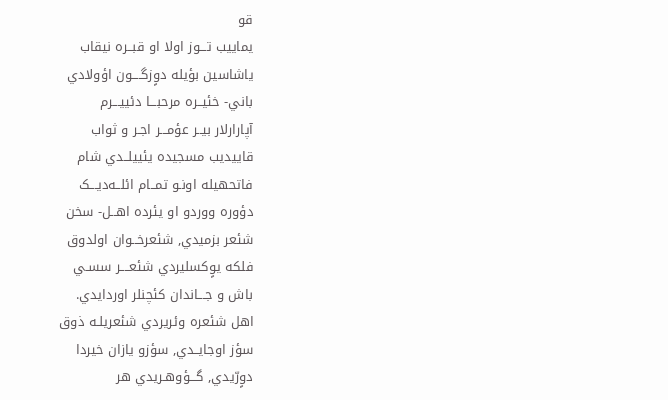قو
يماييب تـــوز اولا او قبــره نيقاب
ياشاسين بؤيله دوٍزگــــون اؤولادي
باني- خئيــره مرحبـــا دئييـــرم
آپارارلار بيــر عؤمـــر اجـر و ثواب
قاييديب مسجيده يئييلــدي شام
فاتحهيله اونـو تمــام ائلــه‌ديـــک
دؤوره ووردو او يئرده اهــل- سخن
شئعر بزميدي, شئعرخــوان اولدوق
فلکه يوٍکسليردي شئعــــر سسـي
باش و جـــاندان کئچنلر اوردايدي.
اهل شئعره وئريردي شئعريلـه ذوق
سؤز اوجايــدي, سؤزو يازان خيردا
دوٍرّيدي, گـــؤوهـريدي هر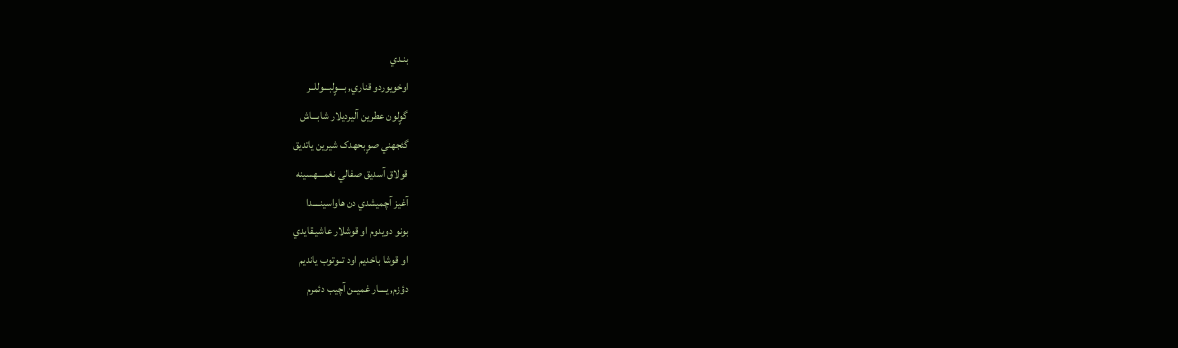بنـدي
اوخويوردو قناري, بـــوٍلبـــوللــر
گوٍلون عطرين آليرديلار شابـــاش
گئجهني صوٍبحهدک شيرين ياتديق
قولاق آسديق صفالي نغمـــهسينه
آغيز آچميشدي دن هاواسينــــدا
بونو دويدوم او قوشلار عاشيـقايدي
او قوشا باخديم اود تــوتوب يانديم
دؤزم, يــــار غميــن آچيب دئمرم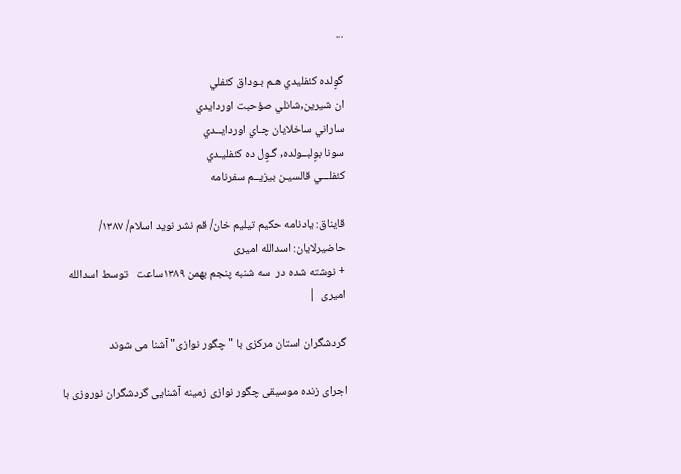...

گوٍلده کئفليدي هـم بـوداق کئفلي
ان شيرين,شانلي صؤحبت اوردايدي
ساراني ساخلايان چـاي اوردايــدي
سونا بوٍلبــولده, گـوٍل ده کئفليـدي
کئفلـــي قالسيـن بيزيــم سفرنامه

قایناق: یادنامه حکیم تیلیم خان/ قم نشر نوید اسلام/ ۱۳۸۷/ حاضیرلایان: اسدالله امیری
+ نوشته شده در  سه شنبه پنجم بهمن ۱۳۸۹ساعت   توسط اسدالله امیری  |

گردشگران استان مرکزی با "چگور نوازی" آشنا می شوند

اجرای زنده موسیقی چگور نوازی زمینه آشنایی گردشگران نوروزی با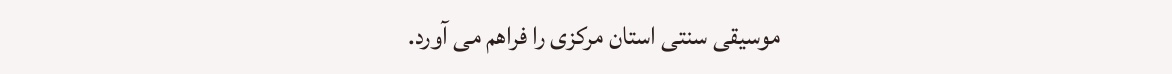موسیقی سنتی استان مرکزی را فراهم می ‌آورد.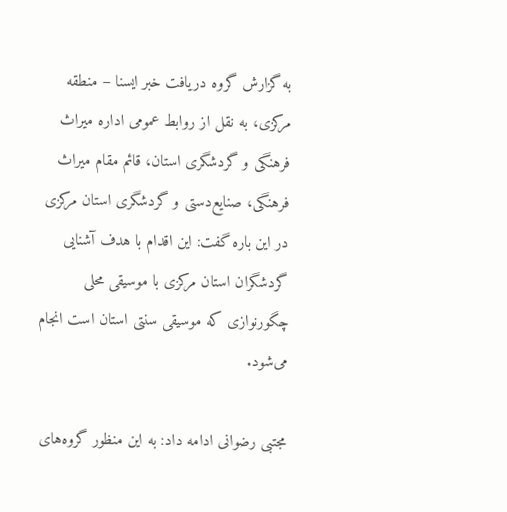به گزارش گروه دریافت خبر ایسنا – منطقه مرکزی، به نقل از روابط عمومی اداره میراث فرهنگی و گردشگری استان، قائم ‌مقام میراث‌ فرهنگی، صنایع‌دستی و گردشگری استان مرکزی در این باره گفت: این اقدام با هدف آشنایی گردشگران استان مرکزی با موسیقی محلی چگورنوازی که موسیقی سنتی استان است انجام می‌شود.

مجتبی‌ رضوانی ادامه داد: به این منظور گروه‌های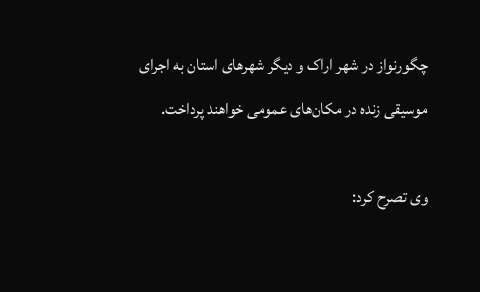چگورنواز در شهر اراک و دیگر شهرهای استان به اجرای موسیقی زنده در مکان‌های عمومی خواهند پرداخت.

وی تصرح کرد: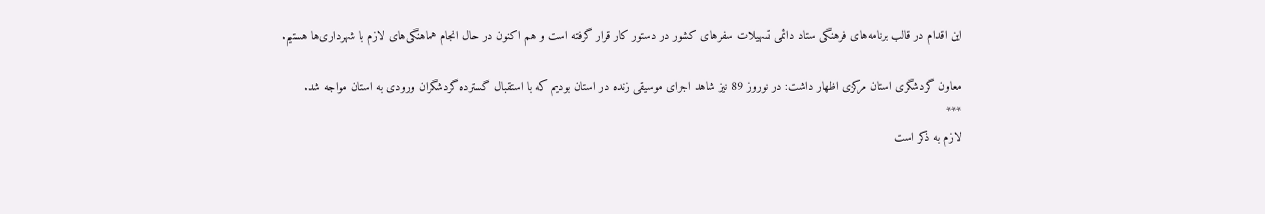این اقدام در قالب برنامه‌های فرهنگی ستاد دائمی تسهیلات سفرهای کشور در دستور کار قرار گرفته است و هم اکنون در حال انجام هماهنگی‌های لازم با شهرداری‌ها‌ هستیم.

معاون گردشگری استان مرکزی اظهار داشت: در نوروز 89 نیز شاهد اجرای موسیقی زنده در استان بودیم که با استقبال گسترده گردشگران ورودی به استان مواجه شد.
***
لازم به ذكر است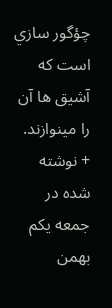چؤگور سازي است كه آشيق ها آن را مينوازند.
+ نوشته شده در  جمعه یکم بهمن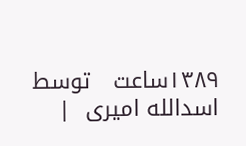۱۳۸۹ساعت   توسط اسدالله امیری  |